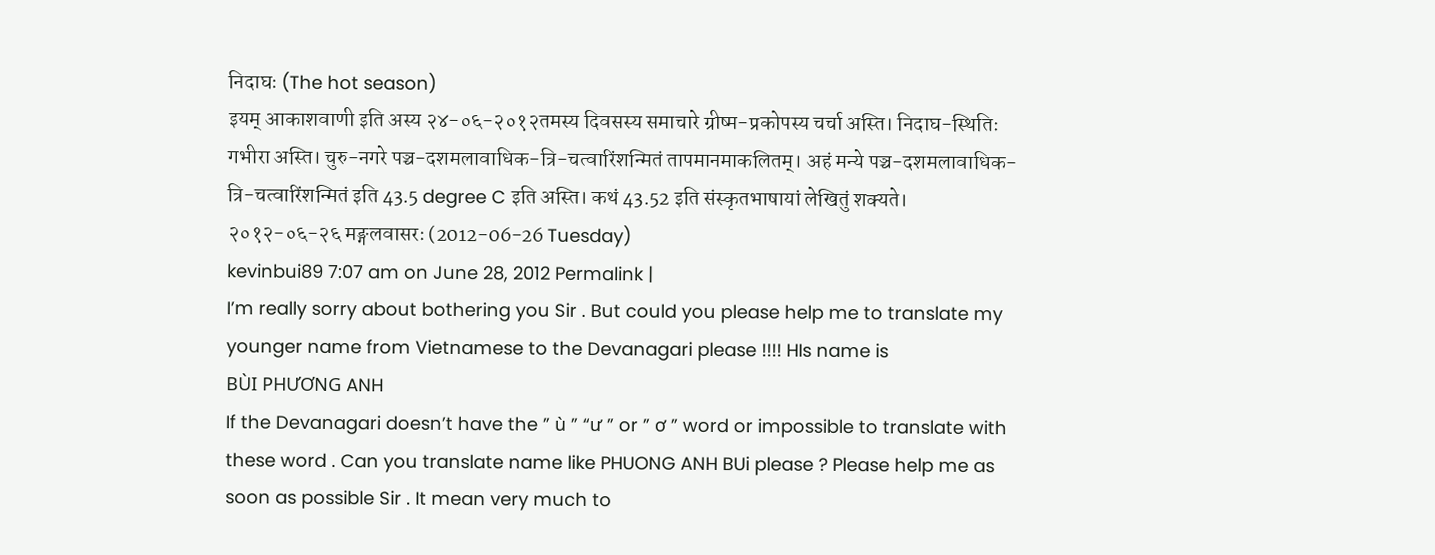निदाघः (The hot season)
इयम् आकाशवाणी इति अस्य २४-०६-२०१२तमस्य दिवसस्य समाचारे ग्रीष्म-प्रकोपस्य चर्चा अस्ति। निदाघ-स्थितिः गभीरा अस्ति। चुरु-नगरे पञ्च-दशमलावाधिक-त्रि-चत्वारिंशन्मितं तापमानमाकलितम्। अहं मन्ये पञ्च-दशमलावाधिक-त्रि-चत्वारिंशन्मितं इति 43.5 degree C इति अस्ति। कथं 43.52 इति संस्कृतभाषायां लेखितुं शक्यते।
२०१२-०६-२६ मङ्गलवासरः (2012-06-26 Tuesday)
kevinbui89 7:07 am on June 28, 2012 Permalink |
I’m really sorry about bothering you Sir . But could you please help me to translate my younger name from Vietnamese to the Devanagari please !!!! HIs name is
BÙI PHƯƠNG ANH
If the Devanagari doesn’t have the ” ù ” “ư ” or ” ơ ” word or impossible to translate with these word . Can you translate name like PHUONG ANH BUi please ? Please help me as soon as possible Sir . It mean very much to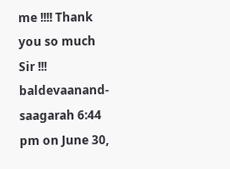me !!!! Thank you so much Sir !!!
baldevaanand-saagarah 6:44 pm on June 30,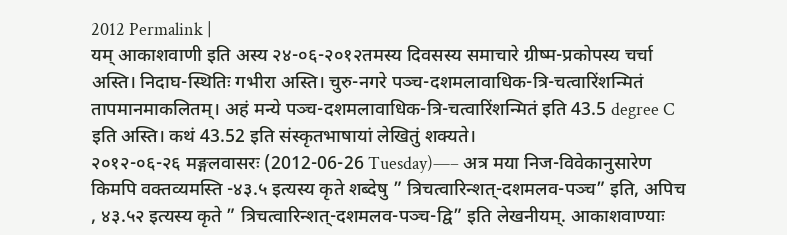2012 Permalink |
यम् आकाशवाणी इति अस्य २४-०६-२०१२तमस्य दिवसस्य समाचारे ग्रीष्म-प्रकोपस्य चर्चा अस्ति। निदाघ-स्थितिः गभीरा अस्ति। चुरु-नगरे पञ्च-दशमलावाधिक-त्रि-चत्वारिंशन्मितं तापमानमाकलितम्। अहं मन्ये पञ्च-दशमलावाधिक-त्रि-चत्वारिंशन्मितं इति 43.5 degree C इति अस्ति। कथं 43.52 इति संस्कृतभाषायां लेखितुं शक्यते।
२०१२-०६-२६ मङ्गलवासरः (2012-06-26 Tuesday)—– अत्र मया निज-विवेकानुसारेण किमपि वक्तव्यमस्ति -४३.५ इत्यस्य कृते शब्देषु ” त्रिचत्वारिन्शत्-दशमलव-पञ्च” इति, अपिच , ४३.५२ इत्यस्य कृते ” त्रिचत्वारिन्शत्-दशमलव-पञ्च-द्वि” इति लेखनीयम्. आकाशवाण्याः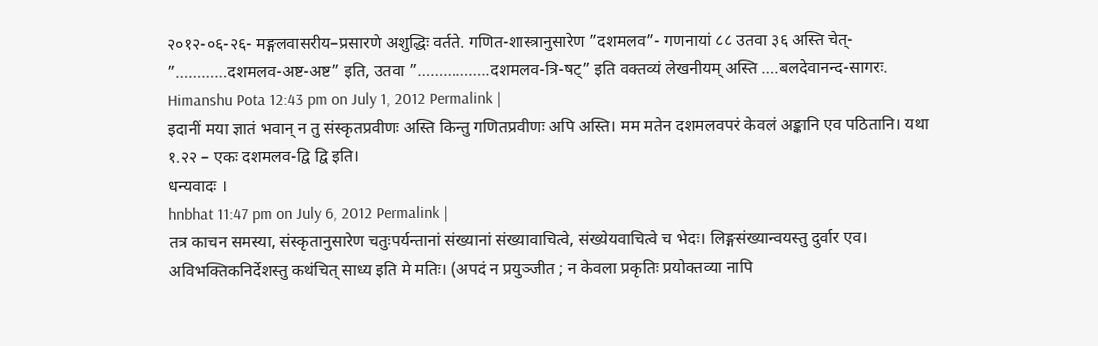२०१२-०६-२६- मङ्गलवासरीय–प्रसारणे अशुद्धिः वर्तते. गणित-शास्त्रानुसारेण ”दशमलव”- गणनायां ८८ उतवा ३६ अस्ति चेत्- ”…………दशमलव-अष्ट-अष्ट” इति, उतवा ”……………..दशमलव-त्रि-षट्” इति वक्तव्यं लेखनीयम् अस्ति ….बलदेवानन्द-सागरः.
Himanshu Pota 12:43 pm on July 1, 2012 Permalink |
इदानीं मया ज्ञातं भवान् न तु संस्कृतप्रवीणः अस्ति किन्तु गणितप्रवीणः अपि अस्ति। मम मतेन दशमलवपरं केवलं अङ्कानि एव पठितानि। यथा १.२२ – एकः दशमलव-द्वि द्वि इति।
धन्यवादः ।
hnbhat 11:47 pm on July 6, 2012 Permalink |
तत्र काचन समस्या, संस्कृतानुसारेण चतुःपर्यन्तानां संख्यानां संख्यावाचित्वे, संख्येयवाचित्वे च भेदः। लिङ्गसंख्यान्वयस्तु दुर्वार एव। अविभक्तिकनिर्देशस्तु कथंचित् साध्य इति मे मतिः। (अपदं न प्रयुञ्जीत ; न केवला प्रकृतिः प्रयोक्तव्या नापि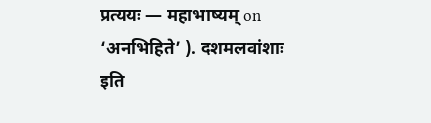प्रत्ययः — महाभाष्यम् on ‘अनभिहिते’ ). दशमलवांशाः इति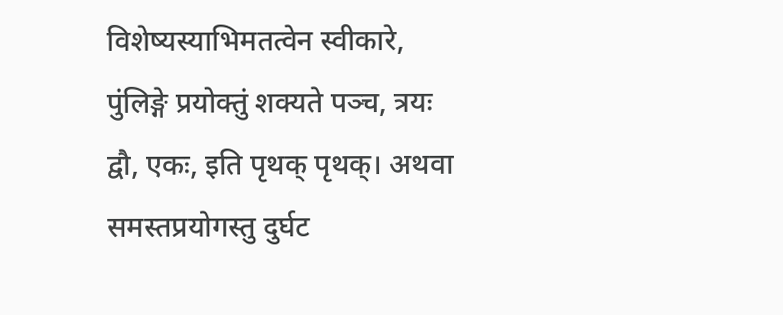विशेष्यस्याभिमतत्वेन स्वीकारे, पुंलिङ्गे प्रयोक्तुं शक्यते पञ्च, त्रयः द्वौ, एकः, इति पृथक् पृथक्। अथवा समस्तप्रयोगस्तु दुर्घट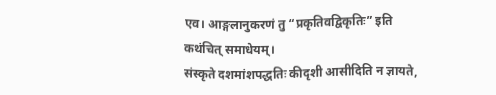एव। आङ्गलानुकरणं तु “प्रकृतिवद्विकृतिः” इति कथंचित् समाधेयम्।
संस्कृते दशमांशपद्धतिः कीदृशी आसीदिति न ज्ञायते,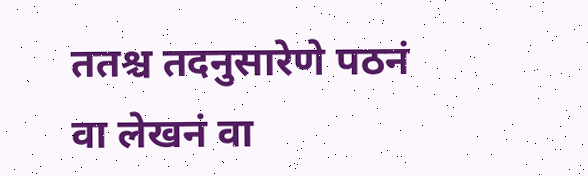ततश्च तदनुसारेणे पठनं वा लेखनं वा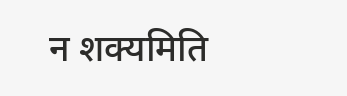न शक्यमिति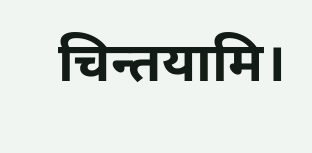चिन्तयामि।